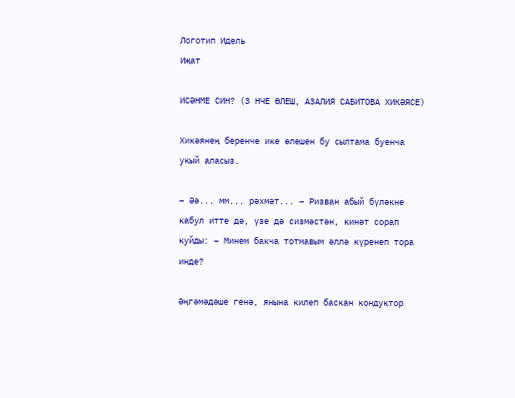Логотип Идель
Иҗат

ИСӘНМЕ СИН? (3 НЧЕ ӨЛЕШ, АЗАЛИЯ САБИТОВА ХИКӘЯСЕ)

Хикәянең беренче ике өлешен бу сылтама буенча укый аласыз.

– Әә... мм... рәхмәт... – Ризван абый бүләкне кабул итте дә, үзе дә сизмәстән, кинәт сорап куйды: – Минем бакча тотмавым әллә күренеп тора инде?

Әңгәмәдәше генә, янына килеп баскан кондуктор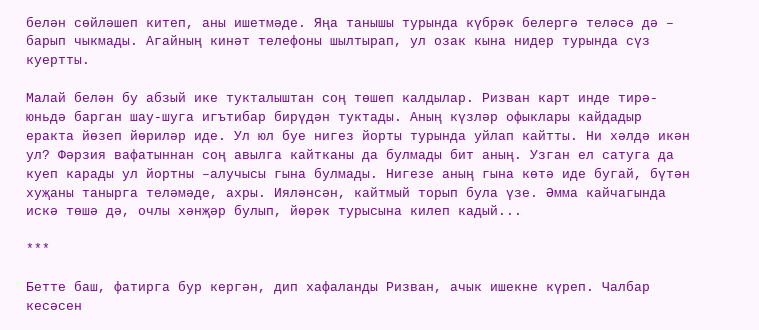белән сөйләшеп китеп, аны ишетмәде. Яңа танышы турында күбрәк белергә теләсә дә – барып чыкмады. Агайның кинәт телефоны шылтырап, ул озак кына нидер турында сүз куертты.

Малай белән бу абзый ике тукталыштан соң төшеп калдылар. Ризван карт инде тирә-юньдә барган шау-шуга игътибар бирүдән туктады. Аның күзләр офыклары кайдадыр еракта йөзеп йөриләр иде. Ул юл буе нигез йорты турында уйлап кайтты. Ни хәлдә икән ул? Фәрзия вафатыннан соң авылга кайтканы да булмады бит аның. Узган ел сатуга да куеп карады ул йортны –алучысы гына булмады. Нигезе аның гына көтә иде бугай, бүтән хуҗаны танырга теләмәде, ахры. Ияләнсән, кайтмый торып була үзе. Әмма кайчагында искә төшә дә, очлы хәнҗәр булып, йөрәк турысына килеп кадый...

***

Бетте баш, фатирга бур кергән, дип хафаланды Ризван, ачык ишекне күреп. Чалбар кесәсен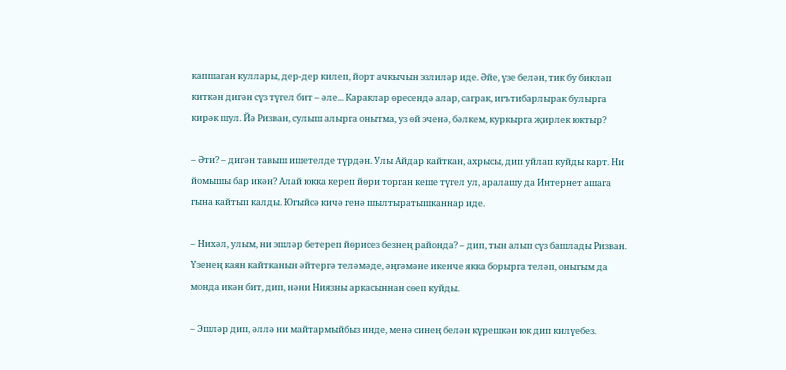капшаган куллары, дер-дер килеп, йорт ачкычын эзлиләр иде. Әйе, үзе белән, тик бу бикләп киткән дигән сүз түгел бит – әле... Караклар өресендә алар, саграк, игътибарлырак булырга кирәк шул. Йә Ризван, сулыш алырга онытма, уз өй эченә, бәлкем, куркырга җирлек юктыр?

– Әти? – дигән тавыш ишетелде түрдән. Улы Айдар кайткан, ахрысы, дип уйлап куйды карт. Ни йомышы бар икән? Алай юкка кереп йөри торган кеше түгел ул, аралашу да Интернет ашага гына кайтып калды. Югыйсә кичә генә шылтыратышканнар иде.

– Нихәл, улым, ни эшләр бетереп йөрисез безнең районда? – дип, тын алып сүз башлады Ризван. Үзенең каян кайтканын әйтергә теләмәде, әңгәмәне икенче якка борырга теләп, оныгым да монда икән бит, дип, нәни Ниязны аркасыннан сөеп куйды.

– Эшләр дип, әллә ни майтармыйбыз инде, менә синең белән күрешкән юк дип килүебез.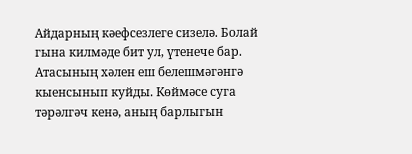Айдарның кәефсезлеге сизелә. Болай гына килмәде бит ул, үтенече бар. Атасының хәлен еш белешмәгәнгә кыенсынып куйды. Көймәсе суга тәрәлгәч кенә, аның барлыгын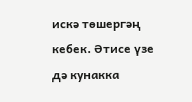искә төшергәң кебек. Әтисе үзе дә кунакка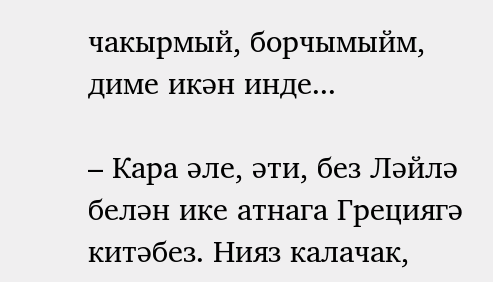чакырмый, борчымыйм, диме икән инде...

– Кара әле, әти, без Ләйлә белән ике атнага Грециягә китәбез. Нияз калачак,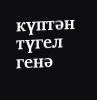күптән түгел генә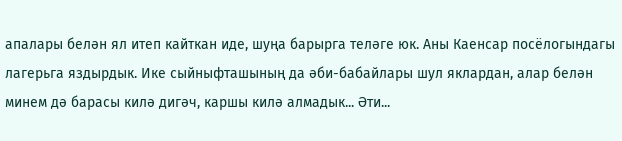апалары белән ял итеп кайткан иде, шуңа барырга теләге юк. Аны Каенсар посёлогындагы лагерьга яздырдык. Ике сыйныфташының да әби-бабайлары шул яклардан, алар белән минем дә барасы килә дигәч, каршы килә алмадык... Әти...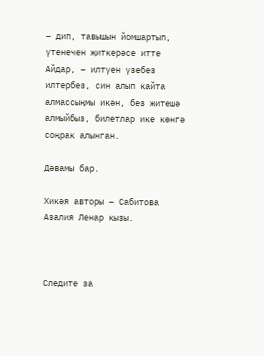– дип, тавышын йомшартып, үтенечен җиткерәсе итте Айдар, – илтүен үзебез илтербез, син алып кайта алмаcсыңмы икән, без житешә алмыйбыз, билетлар ике көнгә соңрак алынган.

Дәвамы бар.

Хикәя авторы – Сабитова Азалия Ленар кызы.



Следите за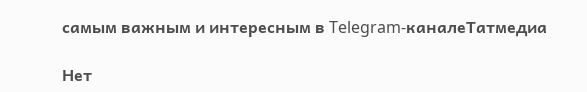самым важным и интересным в Telegram-каналеТатмедиа

Нет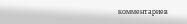комментариев